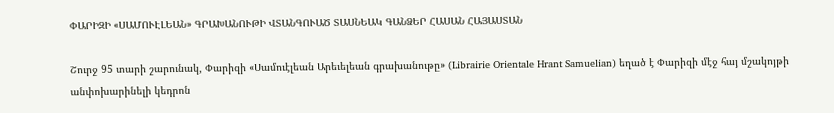ՓԱՐԻԶԻ «ՍԱՄՈՒԷԼԵԱՆ» ԳՐԱԽԱՆՈՒԹԻ ՎՏԱՆԳՈՒԱԾ ՏԱՍՆԵԱԿ ԳԱՆՁԵՐ ՀԱՍԱՆ ՀԱՅԱՍՏԱՆ

Շուրջ 95 տարի շարունակ, Փարիզի «Սամուէլեան Արեւելեան գրախանութը» (Librairie Orientale Hrant Samuelian) եղած է Փարիզի մէջ հայ մշակոյթի անփոխարինելի կեդրոն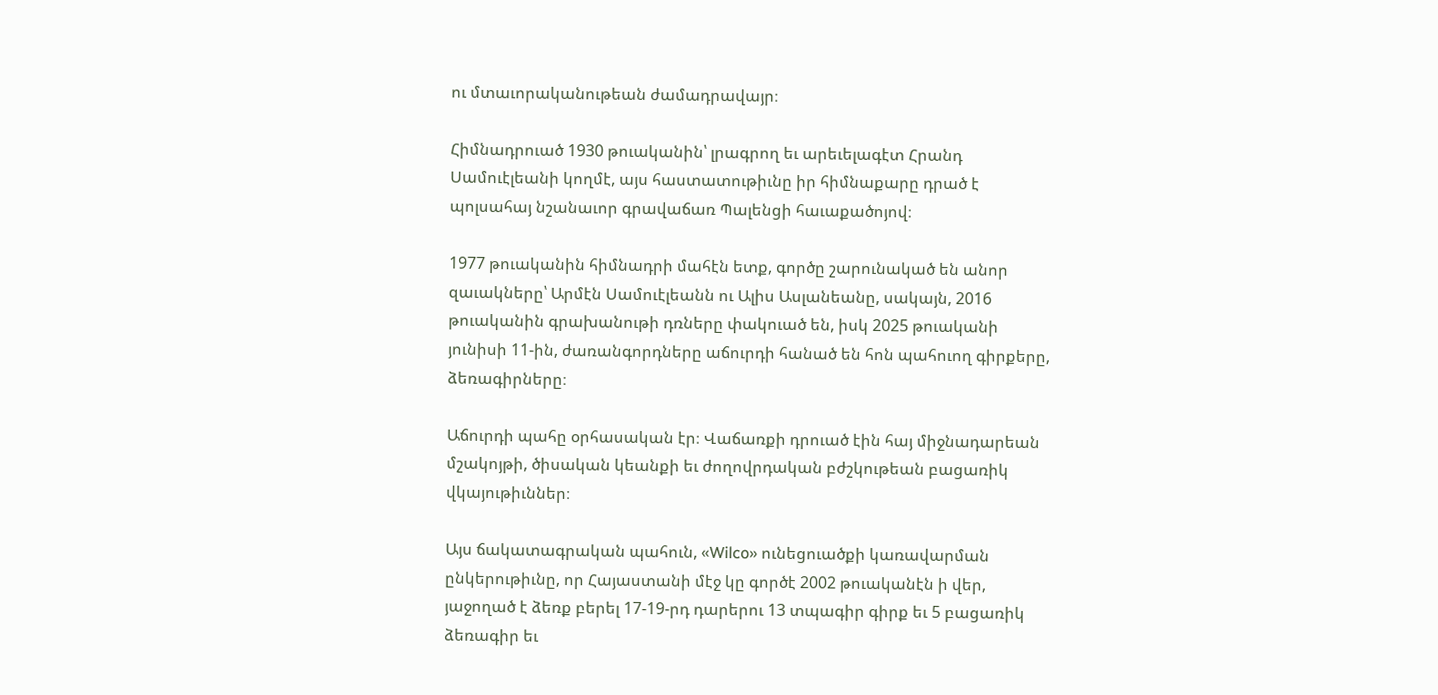ու մտաւորականութեան ժամադրավայր։

Հիմնադրուած 1930 թուականին՝ լրագրող եւ արեւելագէտ Հրանդ Սամուէլեանի կողմէ, այս հաստատութիւնը իր հիմնաքարը դրած է պոլսահայ նշանաւոր գրավաճառ Պալենցի հաւաքածոյով։

1977 թուականին հիմնադրի մահէն ետք, գործը շարունակած են անոր զաւակները՝ Արմէն Սամուէլեանն ու Ալիս Ասլանեանը, սակայն, 2016 թուականին գրախանութի դռները փակուած են, իսկ 2025 թուականի յունիսի 11-ին, ժառանգորդները աճուրդի հանած են հոն պահուող գիրքերը, ձեռագիրները։

Աճուրդի պահը օրհասական էր։ Վաճառքի դրուած էին հայ միջնադարեան մշակոյթի, ծիսական կեանքի եւ ժողովրդական բժշկութեան բացառիկ վկայութիւններ։

Այս ճակատագրական պահուն, «Wilco» ունեցուածքի կառավարման ընկերութիւնը, որ Հայաստանի մէջ կը գործէ 2002 թուականէն ի վեր, յաջողած է ձեռք բերել 17-19-րդ դարերու 13 տպագիր գիրք եւ 5 բացառիկ ձեռագիր եւ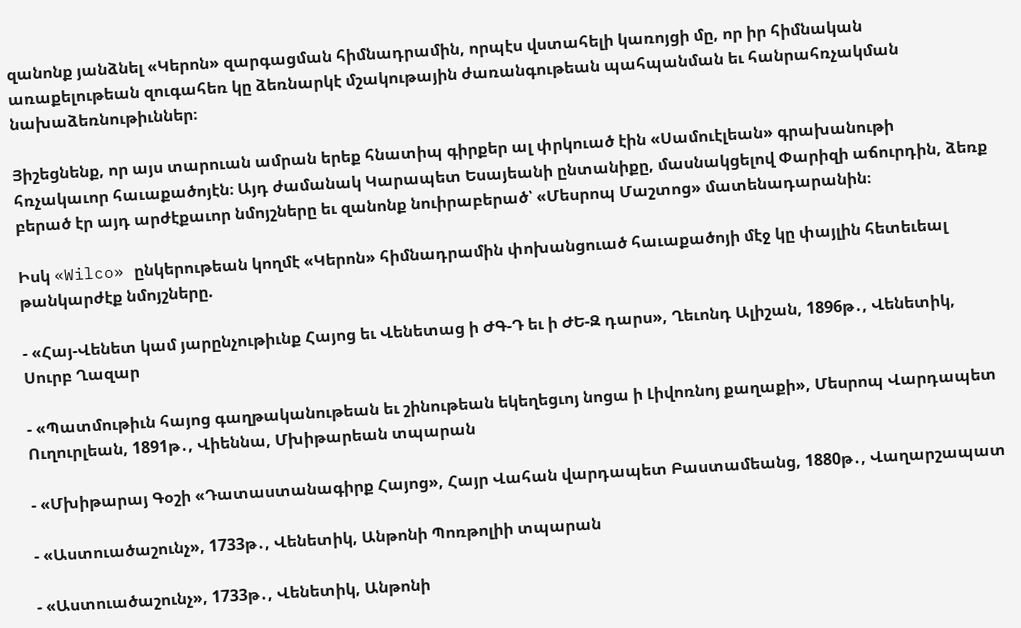զանոնք յանձնել «Կերոն» զարգացման հիմնադրամին, որպէս վստահելի կառոյցի մը, որ իր հիմնական առաքելութեան զուգահեռ կը ձեռնարկէ մշակութային ժառանգութեան պահպանման եւ հանրահռչակման նախաձեռնութիւններ։

Յիշեցնենք, որ այս տարուան ամրան երեք հնատիպ գիրքեր ալ փրկուած էին «Սամուէլեան» գրախանութի հռչակաւոր հաւաքածոյէն։ Այդ ժամանակ Կարապետ Եսայեանի ընտանիքը, մասնակցելով Փարիզի աճուրդին, ձեռք բերած էր այդ արժէքաւոր նմոյշները եւ զանոնք նուիրաբերած՝ «Մեսրոպ Մաշտոց» մատենադարանին։

Իսկ «Wilco» ընկերութեան կողմէ «Կերոն» հիմնադրամին փոխանցուած հաւաքածոյի մէջ կը փայլին հետեւեալ թանկարժէք նմոյշները.

- «Հայ-Վենետ կամ յարընչութիւնք Հայոց եւ Վենետաց ի ԺԳ-Դ եւ ի ԺԵ-Զ դարս», Ղեւոնդ Ալիշան, 1896թ․, Վենետիկ, Սուրբ Ղազար

- «Պատմութիւն հայոց գաղթականութեան եւ շինութեան եկեղեցւոյ նոցա ի Լիվոռնոյ քաղաքի», Մեսրոպ Վարդապետ Ուղուրլեան, 1891թ․, Վիեննա, Մխիթարեան տպարան

- «Մխիթարայ Գօշի «Դատաստանագիրք Հայոց», Հայր Վահան վարդապետ Բաստամեանց, 1880թ․, Վաղարշապատ

- «Աստուածաշունչ», 1733թ․, Վենետիկ, Անթոնի Պոռթոլիի տպարան

- «Աստուածաշունչ», 1733թ․, Վենետիկ, Անթոնի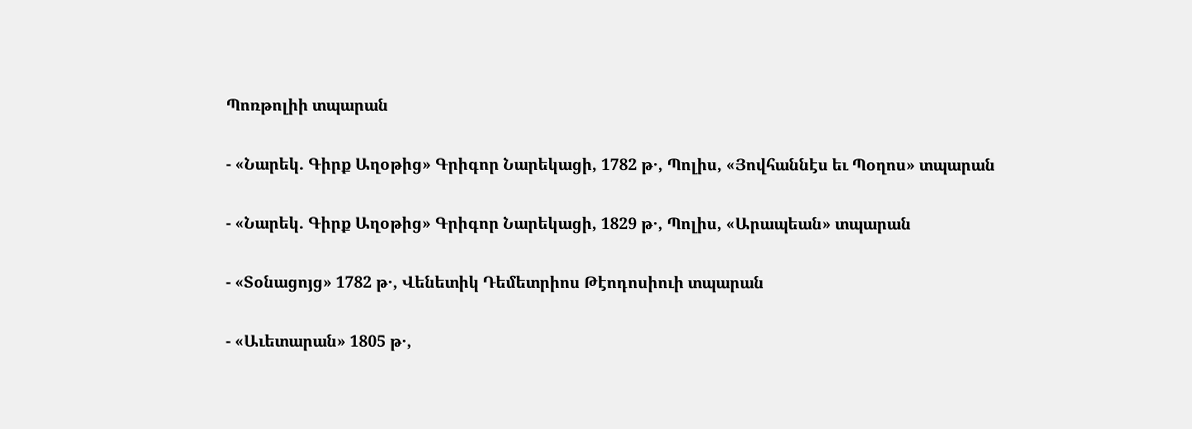Պոռթոլիի տպարան

- «Նարեկ. Գիրք Աղօթից» Գրիգոր Նարեկացի, 1782 թ․, Պոլիս, «Յովհաննէս եւ Պօղոս» տպարան

- «Նարեկ. Գիրք Աղօթից» Գրիգոր Նարեկացի, 1829 թ․, Պոլիս, «Արապեան» տպարան

- «Տօնացոյց» 1782 թ․, Վենետիկ Դեմետրիոս Թէոդոսիուի տպարան

- «Աւետարան» 1805 թ․,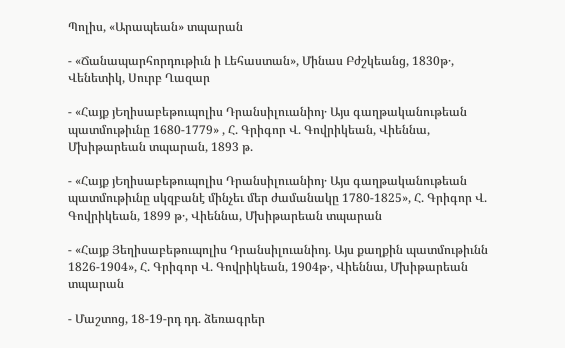Պոլիս, «Արապեան» տպարան

- «Ճանապարհորդութիւն ի Լեհաստան», Մինաս Բժշկեանց, 1830թ․, Վենետիկ, Սուրբ Ղազար

- «Հայք յԵղիսաբեթուպոլիս Դրանսիլուանիոյ․ Այս գաղթականութեան պատմութիւնը 1680-1779» , Հ. Գրիգոր Վ. Գովրիկեան, Վիեննա, Մխիթարեան տպարան, 1893 թ.

- «Հայք յԵղիսաբեթուպոլիս Դրանսիլուանիոյ․ Այս գաղթականութեան պատմութիւնը սկզբանէ մինչեւ մեր ժամանակը 1780-1825», Հ. Գրիգոր Վ. Գովրիկեան, 1899 թ․, Վիեննա, Մխիթարեան տպարան

- «Հայք Յեղիսաբեթուպոլիս Դրանսիլուանիոյ. Այս քաղքին պատմութիւնն 1826-1904», Հ. Գրիգոր Վ. Գովրիկեան, 1904թ․, Վիեննա, Մխիթարեան տպարան

- Մաշտոց, 18-19-րդ դդ. ձեռագրեր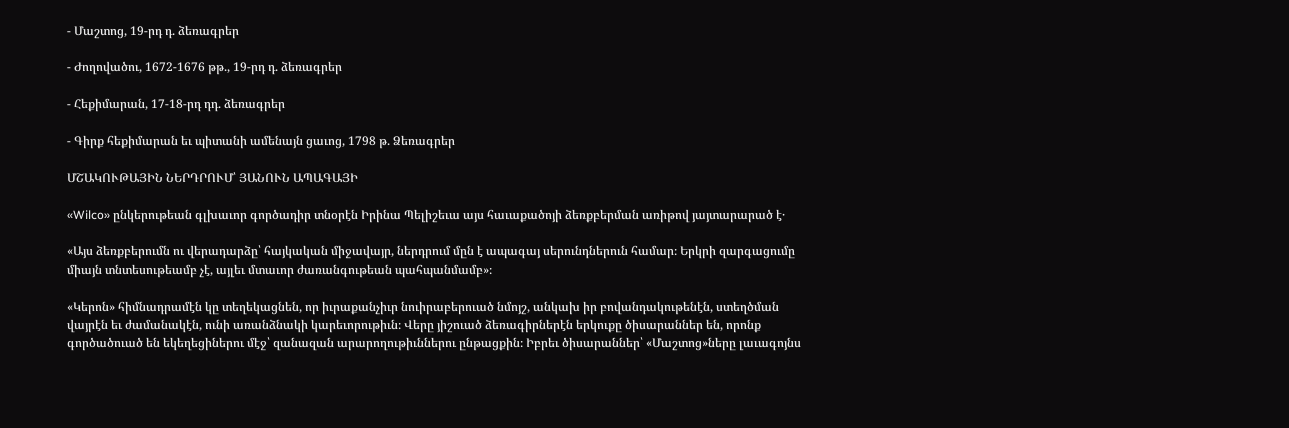- Մաշտոց, 19-րդ դ. ձեռագրեր

- Ժողովածու, 1672-1676 թթ., 19-րդ դ. ձեռագրեր

- Հեքիմարան, 17-18-րդ դդ. ձեռագրեր

- Գիրք հեքիմարան եւ պիտանի ամենայն ցաւոց, 1798 թ. Ձեռագրեր

ՄՇԱԿՈՒԹԱՅԻՆ ՆԵՐԴՐՈՒՄ՝ ՅԱՆՈՒՆ ԱՊԱԳԱՅԻ

«Wilco» ընկերութեան գլխաւոր գործադիր տնօրէն Իրինա Պելիշեւա այս հաւաքածոյի ձեռքբերման առիթով յայտարարած է․

«Այս ձեռքբերումն ու վերադարձը՝ հայկական միջավայր, ներդրում մըն է ապագայ սերունդներուն համար։ Երկրի զարգացումը միայն տնտեսութեամբ չէ, այլեւ մտաւոր ժառանգութեան պահպանմամբ»։

«Կերոն» հիմնադրամէն կը տեղեկացնեն, որ իւրաքանչիւր նուիրաբերուած նմոյշ, անկախ իր բովանդակութենէն, ստեղծման վայրէն եւ ժամանակէն, ունի առանձնակի կարեւորութիւն։ Վերը յիշուած ձեռագիրներէն երկուքը ծիսարաններ են, որոնք գործածուած են եկեղեցիներու մէջ՝ զանազան արարողութիւններու ընթացքին։ Իբրեւ ծիսարաններ՝ «Մաշտոց»ները լաւագոյնս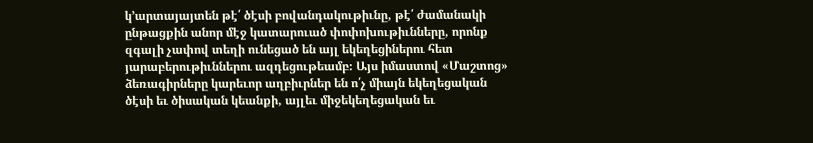կ՚արտայայտեն թէ՛ ծէսի բովանդակութիւնը, թէ՛ ժամանակի ընթացքին անոր մէջ կատարուած փոփոխութիւնները, որոնք զգալի չափով տեղի ունեցած են այլ եկեղեցիներու հետ յարաբերութիւններու ազդեցութեամբ։ Այս իմաստով «Մաշտոց» ձեռագիրները կարեւոր աղբիւրներ են ո՛չ միայն եկեղեցական ծէսի եւ ծիսական կեանքի, այլեւ միջեկեղեցական եւ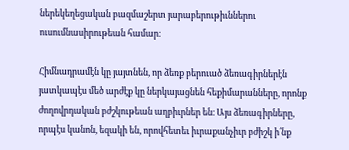ներեկեղեցական բազմաշերտ յարաբերութիւններու ուսումնասիրութեան համար։

Հիմնադրամէն կը յայտնեն, որ ձեռք բերուած ձեռագիրներէն յատկապէս մեծ արժէք կը ներկայացնեն հեքիմարանները, որոնք ժողովրդական բժշկութեան աղբիւրներ են։ Այս ձեռագիրները, որպէս կանոն, եզակի են, որովհետեւ իւրաքանչիւր բժիշկ ի՛նք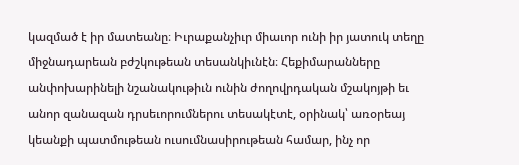կազմած է իր մատեանը։ Իւրաքանչիւր միաւոր ունի իր յատուկ տեղը միջնադարեան բժշկութեան տեսանկիւնէն։ Հեքիմարանները անփոխարինելի նշանակութիւն ունին ժողովրդական մշակոյթի եւ անոր զանազան դրսեւորումներու տեսակէտէ, օրինակ՝ առօրեայ կեանքի պատմութեան ուսումնասիրութեան համար, ինչ որ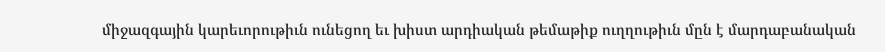միջազգային կարեւորութիւն ունեցող եւ խիստ արդիական թեմաթիք ուղղութիւն մըն է մարդաբանական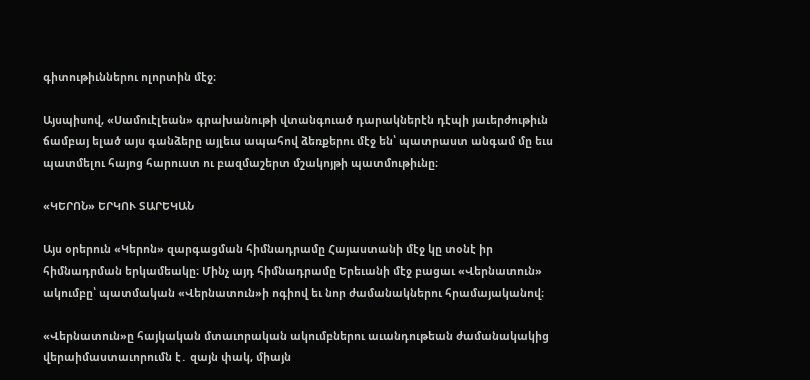գիտութիւններու ոլորտին մէջ։

Այսպիսով, «Սամուէլեան» գրախանութի վտանգուած դարակներէն դէպի յաւերժութիւն ճամբայ ելած այս գանձերը այլեւս ապահով ձեռքերու մէջ են՝ պատրաստ անգամ մը եւս պատմելու հայոց հարուստ ու բազմաշերտ մշակոյթի պատմութիւնը։

«ԿԵՐՈՆ» ԵՐԿՈՒ ՏԱՐԵԿԱՆ

Այս օրերուն «Կերոն» զարգացման հիմնադրամը Հայաստանի մէջ կը տօնէ իր հիմնադրման երկամեակը։ Մինչ այդ հիմնադրամը Երեւանի մէջ բացաւ «Վերնատուն» ակումբը՝ պատմական «Վերնատուն»ի ոգիով եւ նոր ժամանակներու հրամայականով։

«Վերնատուն»ը հայկական մտաւորական ակումբներու աւանդութեան ժամանակակից վերաիմաստաւորումն է․ զայն փակ, միայն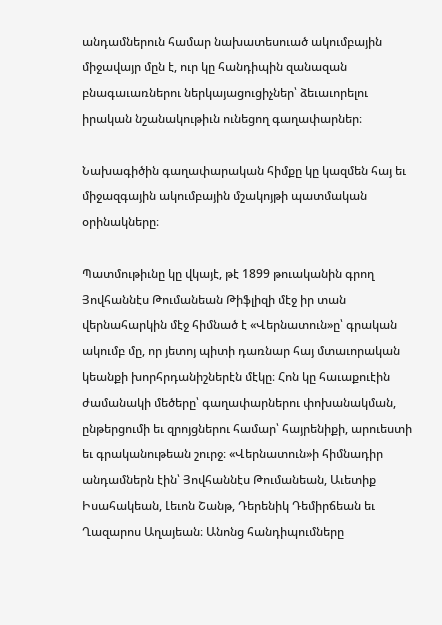անդամներուն համար նախատեսուած ակումբային միջավայր մըն է, ուր կը հանդիպին զանազան բնագաւառներու ներկայացուցիչներ՝ ձեւաւորելու իրական նշանակութիւն ունեցող գաղափարներ։

Նախագիծին գաղափարական հիմքը կը կազմեն հայ եւ միջազգային ակումբային մշակոյթի պատմական օրինակները։

Պատմութիւնը կը վկայէ, թէ 1899 թուականին գրող Յովհաննէս Թումանեան Թիֆլիզի մէջ իր տան վերնահարկին մէջ հիմնած է «Վերնատուն»ը՝ գրական ակումբ մը, որ յետոյ պիտի դառնար հայ մտաւորական կեանքի խորհրդանիշներէն մէկը։ Հոն կը հաւաքուէին ժամանակի մեծերը՝ գաղափարներու փոխանակման, ընթերցումի եւ զրոյցներու համար՝ հայրենիքի, արուեստի եւ գրականութեան շուրջ։ «Վերնատուն»ի հիմնադիր անդամներն էին՝ Յովհաննէս Թումանեան, Աւետիք Իսահակեան, Լեւոն Շանթ, Դերենիկ Դեմիրճեան եւ Ղազարոս Աղայեան։ Անոնց հանդիպումները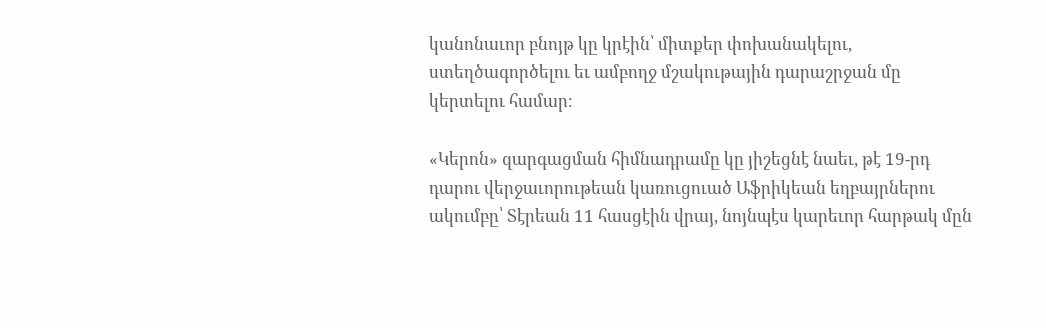կանոնաւոր բնոյթ կը կրէին՝ միտքեր փոխանակելու, ստեղծագործելու եւ ամբողջ մշակութային դարաշրջան մը կերտելու համար։

«Կերոն» զարգացման հիմնադրամը կը յիշեցնէ նաեւ, թէ 19-րդ դարու վերջաւորութեան կառուցուած Աֆրիկեան եղբայրներու ակումբը՝ Տէրեան 11 հասցէին վրայ, նոյնպէս կարեւոր հարթակ մըն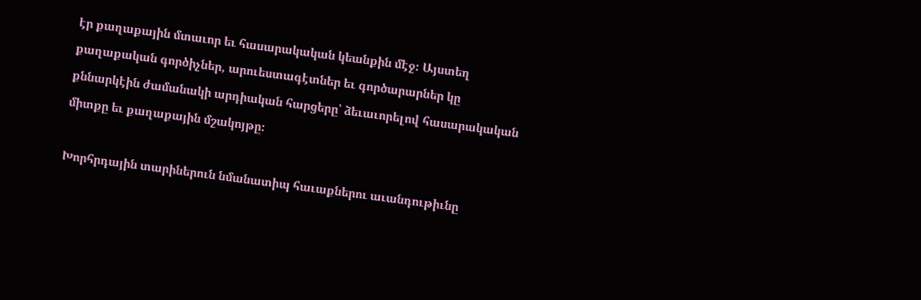էր քաղաքային մտաւոր եւ հասարակական կեանքին մէջ։ Այստեղ քաղաքական գործիչներ, արուեստագէտներ եւ գործարարներ կը քննարկէին ժամանակի արդիական հարցերը՝ ձեւաւորելով հասարակական միտքը եւ քաղաքային մշակոյթը։

Խորհրդային տարիներուն նմանատիպ հաւաքներու աւանդութիւնը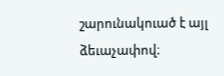շարունակուած է այլ ձեւաչափով։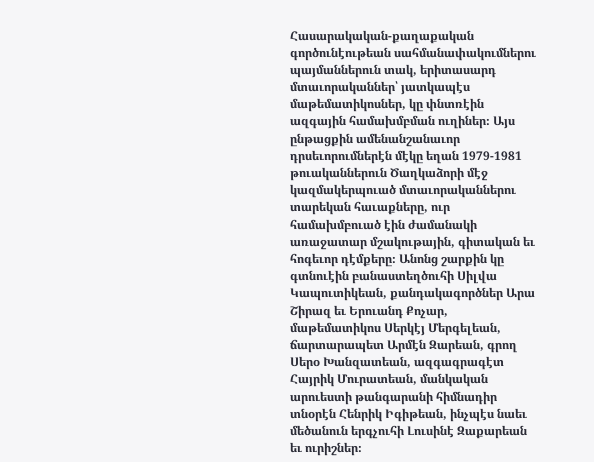Հասարակական-քաղաքական գործունէութեան սահմանափակումներու պայմաններուն տակ, երիտասարդ մտաւորականներ՝ յատկապէս մաթեմատիկոսներ, կը փնտռէին ազգային համախմբման ուղիներ։ Այս ընթացքին ամենանշանաւոր դրսեւորումներէն մէկը եղան 1979-1981 թուականներուն Ծաղկաձորի մէջ կազմակերպուած մտաւորականներու տարեկան հաւաքները, ուր համախմբուած էին ժամանակի առաջատար մշակութային, գիտական եւ հոգեւոր դէմքերը։ Անոնց շարքին կը գտնուէին բանաստեղծուհի Սիլվա Կապուտիկեան, քանդակագործներ Արա Շիրազ եւ Երուանդ Քոչար, մաթեմատիկոս Սերկէյ Մերգելեան, ճարտարապետ Արմէն Զարեան, գրող Սերօ Խանզատեան, ազգագրագէտ Հայրիկ Մուրատեան, մանկական արուեստի թանգարանի հիմնադիր տնօրէն Հենրիկ Իգիթեան, ինչպէս նաեւ մեծանուն երգչուհի Լուսինէ Զաքարեան եւ ուրիշներ։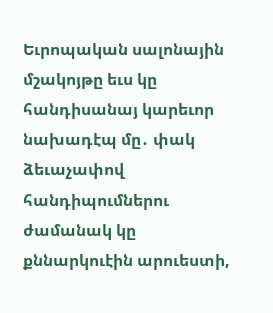Եւրոպական սալոնային մշակոյթը եւս կը հանդիսանայ կարեւոր նախադէպ մը․ փակ ձեւաչափով հանդիպումներու ժամանակ կը քննարկուէին արուեստի,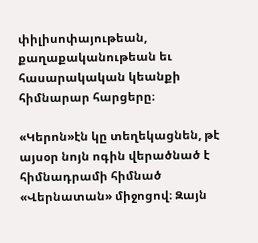փիլիսոփայութեան, քաղաքականութեան եւ հասարակական կեանքի հիմնարար հարցերը։

«Կերոն»էն կը տեղեկացնեն, թէ այսօր նոյն ոգին վերածնած է հիմնադրամի հիմնած «Վերնատան» միջոցով։ Զայն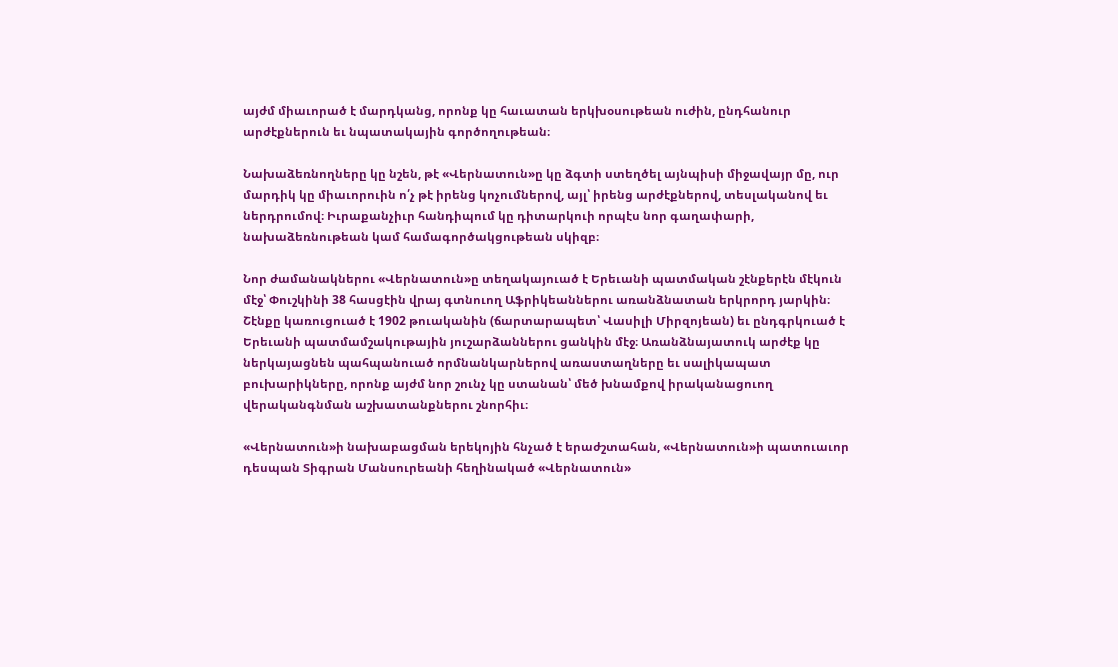այժմ միաւորած է մարդկանց, որոնք կը հաւատան երկխօսութեան ուժին, ընդհանուր արժէքներուն եւ նպատակային գործողութեան։

Նախաձեռնողները կը նշեն, թէ «Վերնատուն»ը կը ձգտի ստեղծել այնպիսի միջավայր մը, ուր մարդիկ կը միաւորուին ո՛չ թէ իրենց կոչումներով, այլ՝ իրենց արժէքներով, տեսլականով եւ ներդրումով։ Իւրաքանչիւր հանդիպում կը դիտարկուի որպէս նոր գաղափարի, նախաձեռնութեան կամ համագործակցութեան սկիզբ։

Նոր ժամանակներու «Վերնատուն»ը տեղակայուած է Երեւանի պատմական շէնքերէն մէկուն մէջ՝ Փուշկինի 38 հասցէին վրայ գտնուող Աֆրիկեաններու առանձնատան երկրորդ յարկին։ Շէնքը կառուցուած է 1902 թուականին (ճարտարապետ՝ Վասիլի Միրզոյեան) եւ ընդգրկուած է Երեւանի պատմամշակութային յուշարձաններու ցանկին մէջ։ Առանձնայատուկ արժէք կը ներկայացնեն պահպանուած որմնանկարներով առաստաղները եւ սալիկապատ բուխարիկները, որոնք այժմ նոր շունչ կը ստանան՝ մեծ խնամքով իրականացուող վերականգնման աշխատանքներու շնորհիւ։

«Վերնատուն»ի նախաբացման երեկոյին հնչած է երաժշտահան, «Վերնատուն»ի պատուաւոր դեսպան Տիգրան Մանսուրեանի հեղինակած «Վերնատուն»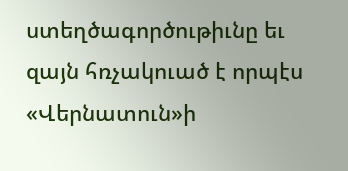ստեղծագործութիւնը եւ զայն հռչակուած է որպէս «Վերնատուն»ի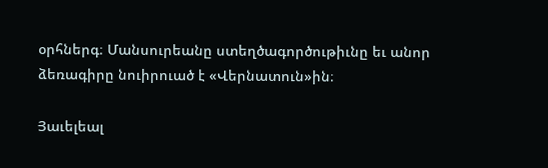օրհներգ։ Մանսուրեանը ստեղծագործութիւնը եւ անոր ձեռագիրը նուիրուած է «Վերնատուն»ին։

Յաւելեալ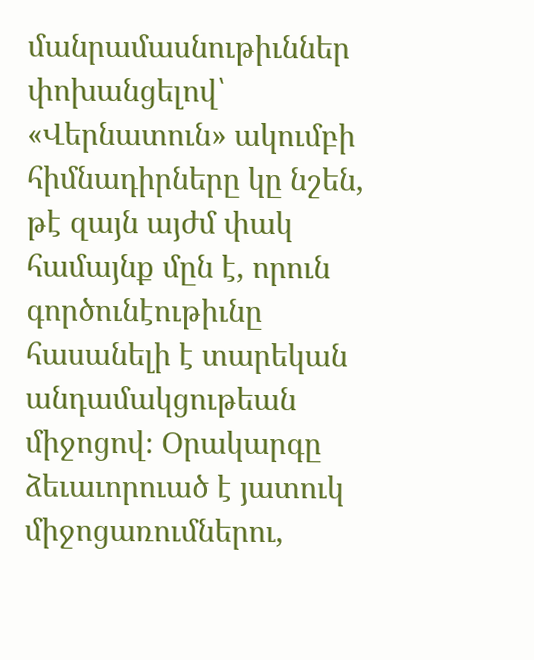մանրամասնութիւններ փոխանցելով՝ «Վերնատուն» ակումբի հիմնադիրները կը նշեն, թէ զայն այժմ փակ համայնք մըն է, որուն գործունէութիւնը հասանելի է տարեկան անդամակցութեան միջոցով։ Օրակարգը ձեւաւորուած է յատուկ միջոցառումներու,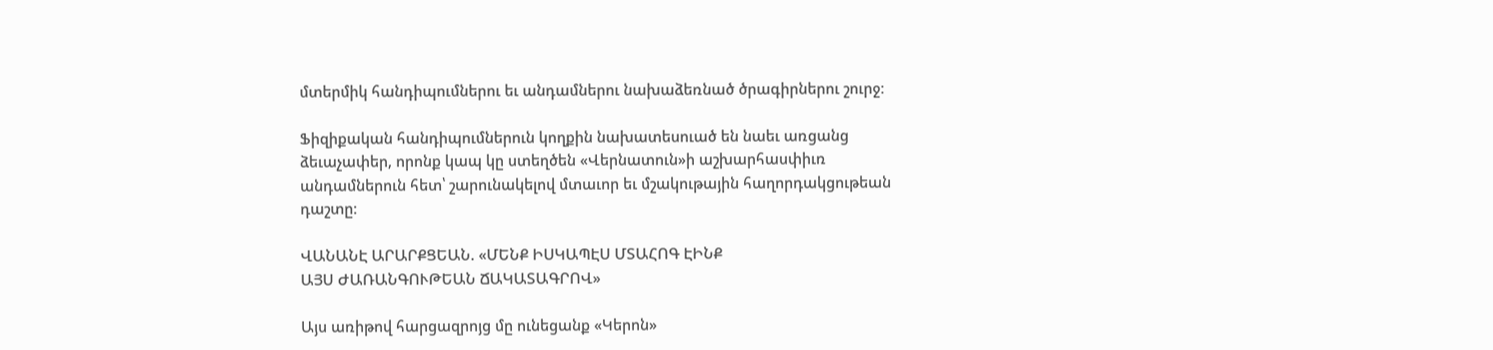մտերմիկ հանդիպումներու եւ անդամներու նախաձեռնած ծրագիրներու շուրջ։

Ֆիզիքական հանդիպումներուն կողքին նախատեսուած են նաեւ առցանց ձեւաչափեր, որոնք կապ կը ստեղծեն «Վերնատուն»ի աշխարհասփիւռ անդամներուն հետ՝ շարունակելով մտաւոր եւ մշակութային հաղորդակցութեան դաշտը։

ՎԱՆԱՆԷ ԱՐԱՐՔՑԵԱՆ. «ՄԵՆՔ ԻՍԿԱՊԷՍ ՄՏԱՀՈԳ ԷԻՆՔ
ԱՅՍ ԺԱՌԱՆԳՈՒԹԵԱՆ ՃԱԿԱՏԱԳՐՈՎ»

Այս առիթով հարցազրոյց մը ունեցանք «Կերոն»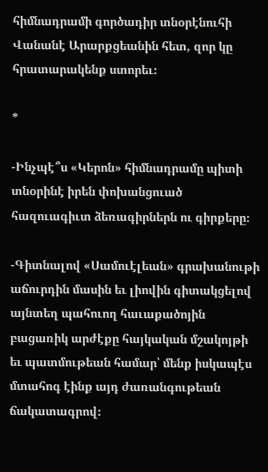հիմնադրամի գործադիր տնօրէնուհի Վանանէ Արարքցեանին հետ, զոր կը հրատարակենք ստորեւ։

*

-Ինչպէ՞ս «Կերոն» հիմնադրամը պիտի տնօրինէ իրեն փոխանցուած հազուագիւտ ձեռագիրներն ու գիրքերը։

-Գիտնալով «Սամուէլեան» գրախանութի աճուրդին մասին եւ լիովին գիտակցելով այնտեղ պահուող հաւաքածոյին բացառիկ արժէքը հայկական մշակոյթի եւ պատմութեան համար՝ մենք իսկապէս մտահոգ էինք այդ ժառանգութեան ճակատագրով։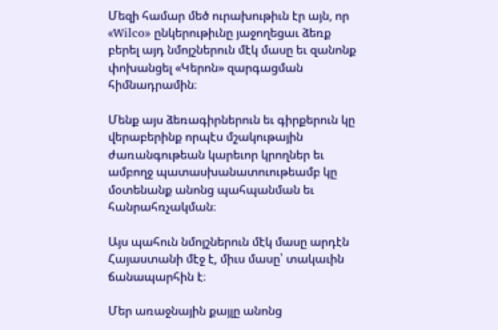Մեզի համար մեծ ուրախութիւն էր այն, որ «Wilco» ընկերութիւնը յաջողեցաւ ձեռք բերել այդ նմոյշներուն մէկ մասը եւ զանոնք փոխանցել «Կերոն» զարգացման հիմնադրամին։

Մենք այս ձեռագիրներուն եւ գիրքերուն կը վերաբերինք որպէս մշակութային ժառանգութեան կարեւոր կրողներ եւ ամբողջ պատասխանատուութեամբ կը մօտենանք անոնց պահպանման եւ հանրահռչակման։

Այս պահուն նմոյշներուն մէկ մասը արդէն Հայաստանի մէջ է, միւս մասը՝ տակաւին ճանապարհին է։

Մեր առաջնային քայլը անոնց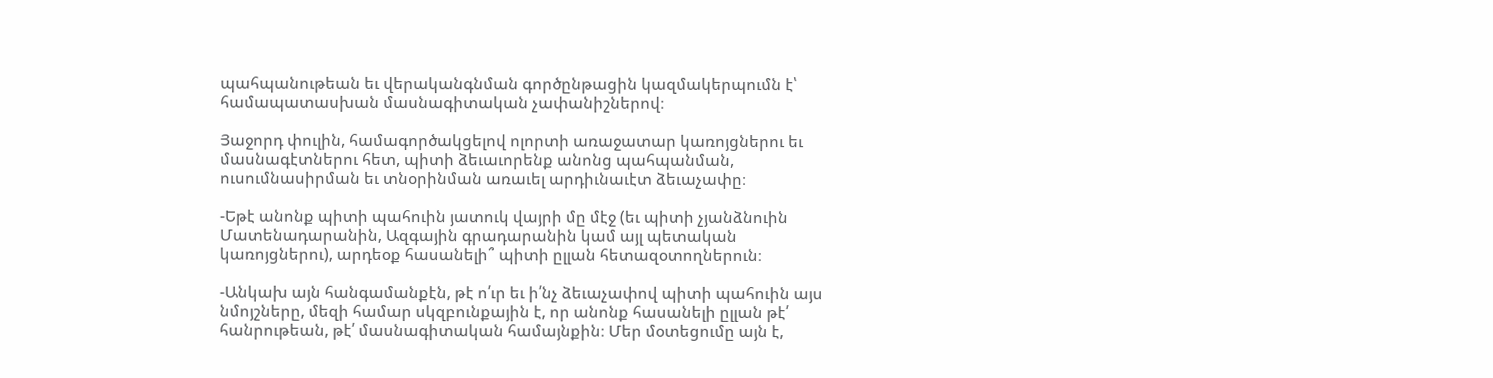պահպանութեան եւ վերականգնման գործընթացին կազմակերպումն է՝ համապատասխան մասնագիտական չափանիշներով։

Յաջորդ փուլին, համագործակցելով ոլորտի առաջատար կառոյցներու եւ մասնագէտներու հետ, պիտի ձեւաւորենք անոնց պահպանման, ուսումնասիրման եւ տնօրինման առաւել արդիւնաւէտ ձեւաչափը։

-Եթէ անոնք պիտի պահուին յատուկ վայրի մը մէջ (եւ պիտի չյանձնուին Մատենադարանին, Ազգային գրադարանին կամ այլ պետական կառոյցներու), արդեօք հասանելի՞ պիտի ըլլան հետազօտողներուն։

-Անկախ այն հանգամանքէն, թէ ո՛ւր եւ ի՛նչ ձեւաչափով պիտի պահուին այս նմոյշները, մեզի համար սկզբունքային է, որ անոնք հասանելի ըլլան թէ՛ հանրութեան, թէ՛ մասնագիտական համայնքին։ Մեր մօտեցումը այն է,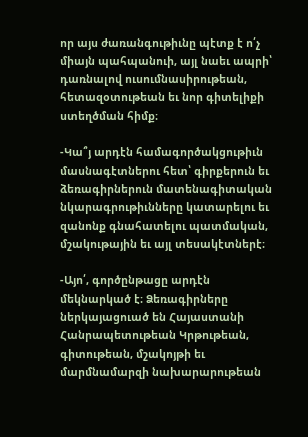որ այս ժառանգութիւնը պէտք է ո՛չ միայն պահպանուի, այլ նաեւ ապրի՝ դառնալով ուսումնասիրութեան, հետազօտութեան եւ նոր գիտելիքի ստեղծման հիմք։

-Կա՞յ արդէն համագործակցութիւն մասնագէտներու հետ՝ գիրքերուն եւ ձեռագիրներուն մատենագիտական նկարագրութիւնները կատարելու եւ զանոնք գնահատելու պատմական, մշակութային եւ այլ տեսակէտներէ։

-Այո՛, գործընթացը արդէն մեկնարկած է։ Ձեռագիրները ներկայացուած են Հայաստանի Հանրապետութեան Կրթութեան, գիտութեան, մշակոյթի եւ մարմնամարզի նախարարութեան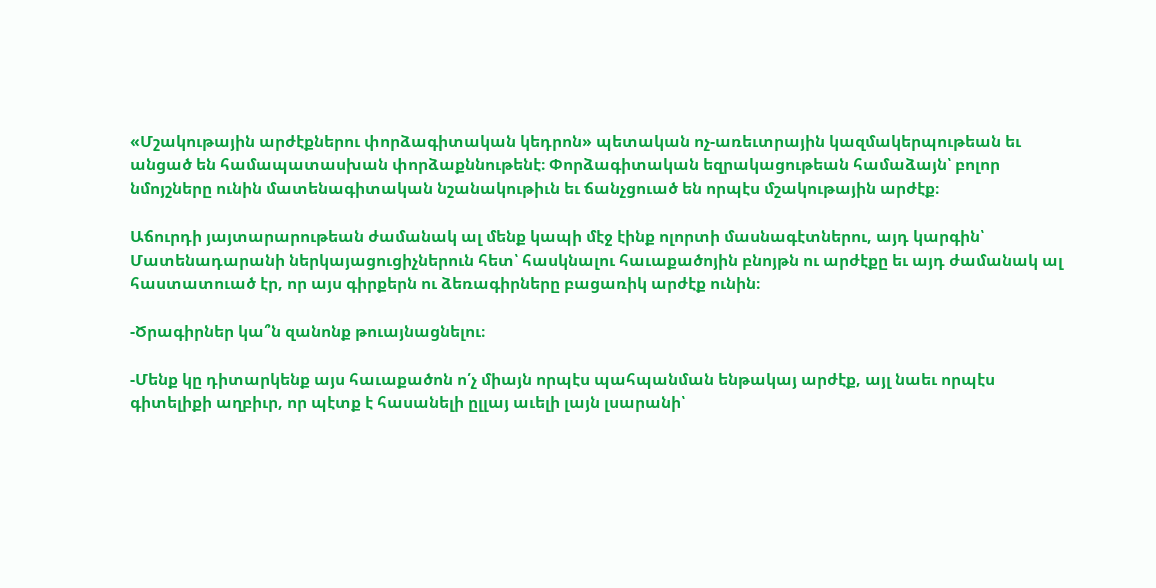«Մշակութային արժէքներու փորձագիտական կեդրոն» պետական ոչ-առեւտրային կազմակերպութեան եւ անցած են համապատասխան փորձաքննութենէ։ Փորձագիտական եզրակացութեան համաձայն՝ բոլոր նմոյշները ունին մատենագիտական նշանակութիւն եւ ճանչցուած են որպէս մշակութային արժէք։

Աճուրդի յայտարարութեան ժամանակ ալ մենք կապի մէջ էինք ոլորտի մասնագէտներու, այդ կարգին՝ Մատենադարանի ներկայացուցիչներուն հետ՝ հասկնալու հաւաքածոյին բնոյթն ու արժէքը եւ այդ ժամանակ ալ հաստատուած էր, որ այս գիրքերն ու ձեռագիրները բացառիկ արժէք ունին։

-Ծրագիրներ կա՞ն զանոնք թուայնացնելու։

-Մենք կը դիտարկենք այս հաւաքածոն ո՛չ միայն որպէս պահպանման ենթակայ արժէք, այլ նաեւ որպէս գիտելիքի աղբիւր, որ պէտք է հասանելի ըլլայ աւելի լայն լսարանի՝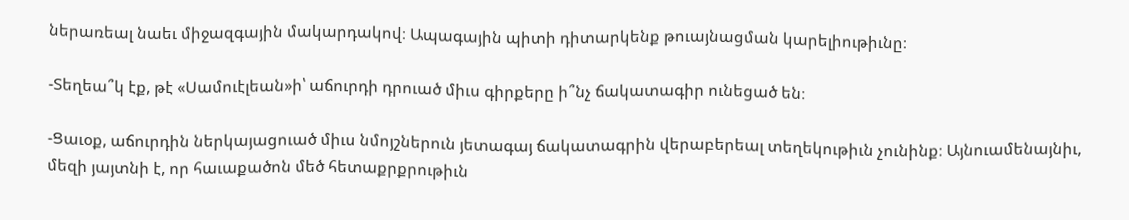ներառեալ նաեւ միջազգային մակարդակով։ Ապագային պիտի դիտարկենք թուայնացման կարելիութիւնը։

-Տեղեա՞կ էք, թէ «Սամուէլեան»ի՝ աճուրդի դրուած միւս գիրքերը ի՞նչ ճակատագիր ունեցած են։

-Ցաւօք, աճուրդին ներկայացուած միւս նմոյշներուն յետագայ ճակատագրին վերաբերեալ տեղեկութիւն չունինք։ Այնուամենայնիւ, մեզի յայտնի է, որ հաւաքածոն մեծ հետաքրքրութիւն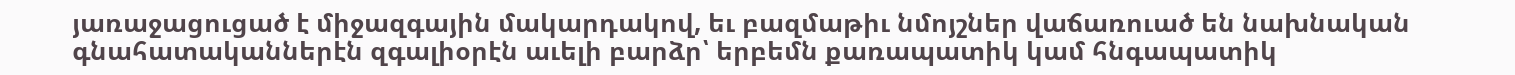յառաջացուցած է միջազգային մակարդակով, եւ բազմաթիւ նմոյշներ վաճառուած են նախնական գնահատականներէն զգալիօրէն աւելի բարձր՝ երբեմն քառապատիկ կամ հնգապատիկ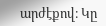արժէքով։ Կը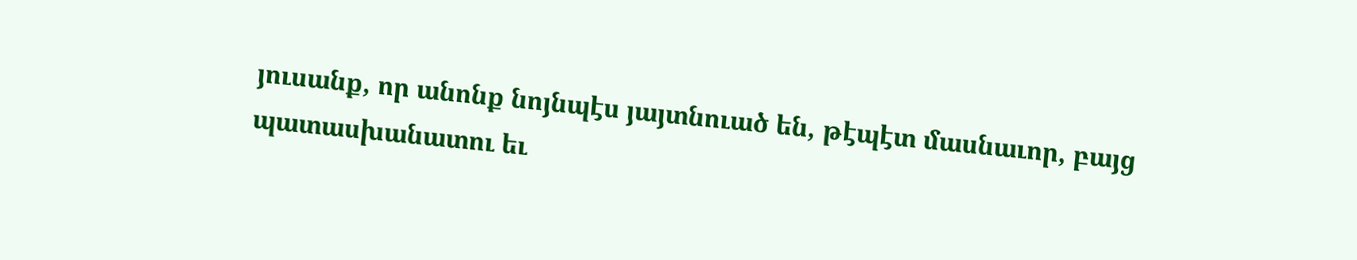յուսանք, որ անոնք նոյնպէս յայտնուած են, թէպէտ մասնաւոր, բայց պատասխանատու եւ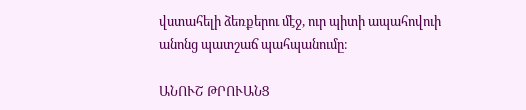վստահելի ձեռքերու մէջ, ուր պիտի ապահովուի անոնց պատշաճ պահպանումը։

ԱՆՈՒՇ ԹՐՈՒԱՆՑ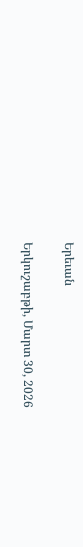Երեւան

Երկուշաբթի, Մարտ 30, 2026